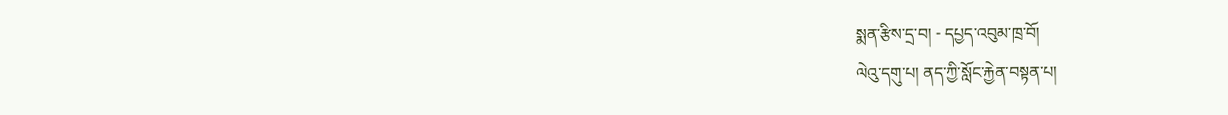སྨན་རྩིས་དྲ་བ། - དཔྱད་འབུམ་ཁྲ་བོ།
ལེའུ་དགུ་པ། ནད་ཀྱི་སློང་རྐྱེན་བསྟན་པ།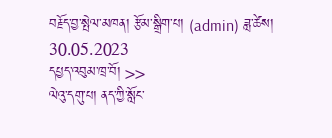བརྗོད་བྱ་སྤེལ་མཁན། རྩོམ་སྒྲིག་པ། (admin) ཟླ་ཚེས། 30.05.2023
དཔྱད་འབུམ་ཁྲ་བོ། >>
ལེའུ་དགུ་པ། ནད་ཀྱི་སློང་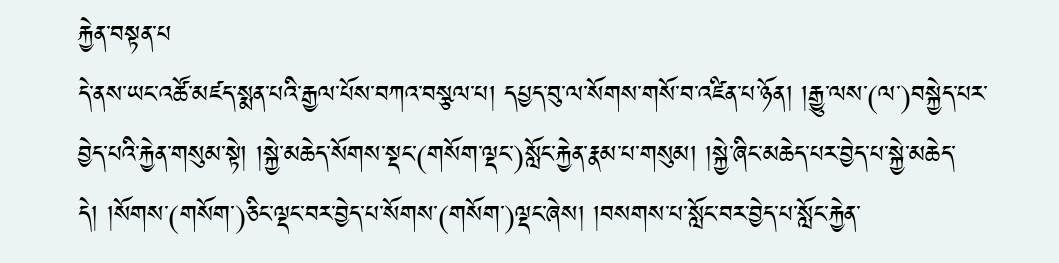རྐྱེན་བསྟན་པ
དེ་ནས་ཡང་འཚོ་མཛད་སྨན་པའི་རྒྱལ་པོས་བཀའ་བསྩལ་པ། དཔྱད་བུ་ལ་སོགས་གསོ་བ་འཛིན་པ་ཉོན། །རྒྱུ་ལས་(ལ་)བསྐྱེད་པར་བྱེད་པའི་རྐྱེན་གསུམ་སྟེ། །སྐྱེ་མཆེད་སོགས་སྡང་(གསོག་ལྡང་)སློང་རྐྱེན་རྣམ་པ་གསུམ། །སྐྱེ་ཞིང་མཆེད་པར་བྱེད་པ་སྐྱེ་མཆེད་དེ། །སོགས་(གསོག་)ཅིང་ལྡང་བར་བྱེད་པ་སོགས་(གསོག་)ལྡང་ཞེས། །བསགས་པ་སློང་བར་བྱེད་པ་སློང་རྐྱེན་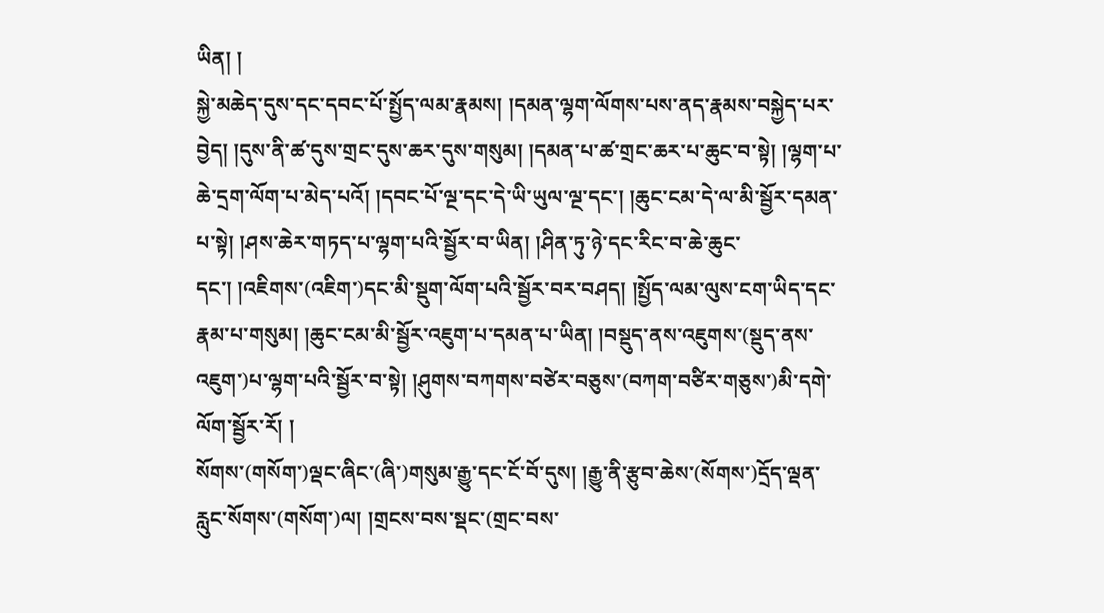ཡིན། །
སྐྱེ་མཆེད་དུས་དང་དབང་པོ་སྤྱོད་ལམ་རྣམས། །དམན་ལྷག་ལོགས་པས་ནད་རྣམས་བསྐྱེད་པར་བྱེད། །དུས་ནི་ཚ་དུས་གྲང་དུས་ཆར་དུས་གསུམ། །དམན་པ་ཚ་གྲང་ཆར་པ་ཆུང་བ་སྟེ། །ལྷག་པ་ཆེ་དྲག་ལོག་པ་མེད་པའོ། །དབང་པོ་ལྔ་དང་དེ་ཡི་ཡུལ་ལྔ་དང་། །ཆུང་ངམ་དེ་ལ་མི་སྦྱོར་དམན་པ་སྟེ། །ཤས་ཆེར་གཏད་པ་ལྷག་པའི་སྦྱོར་བ་ཡིན། །ཤིན་ཏུ་ཉེ་དང་རིང་བ་ཆེ་ཆུང་དང་། །འཇིགས་(འཇིག་)དང་མི་སྡུག་ལོག་པའི་སྦྱོར་བར་བཤད། །སྤྱོད་ལམ་ལུས་ངག་ཡིད་དང་རྣམ་པ་གསུམ། །ཆུང་ངམ་མི་སྦྱོར་འཇུག་པ་དམན་པ་ཡིན། །བསྡུད་ནས་འཇུགས་(སྡུད་ནས་འཇུག་)པ་ལྷག་པའི་སྦྱོར་བ་སྟེ། །ཤུགས་བཀགས་བཙེར་བཅུས་(བཀག་བཙིར་གཅུས་)མི་དགེ་ལོག་སྦྱོར་རོ། །
སོགས་(གསོག་)ལྡང་ཞིང་(ཞི་)གསུམ་རྒྱུ་དང་ངོ་བོ་དུས། །རྒྱུ་ནི་རྩུབ་ཆེས་(སོགས་)དྲོད་ལྡན་རླུང་སོགས་(གསོག་)ལ། །གྲངས་བས་སྡང་(གྲང་བས་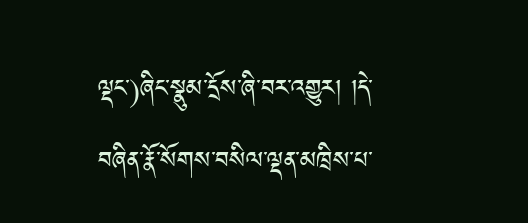ལྡང་)ཞིང་སྣུམ་དྲོས་ཞི་བར་འགྱུར། །དེ་བཞིན་རྣོ་སོགས་བསིལ་ལྡན་མཁྲིས་པ་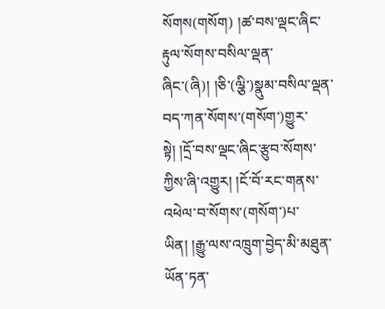སོགས(གསོག) །ཚ་བས་ལྡང་ཞིང་རྟུལ་སོགས་བསིལ་ལྡན་ཞིང་(ཞི)། །ཅི་(ལྕི་)སྣུམ་བསིལ་ལྡན་བད་ཀན་སོགས་(གསོག་)གྱུར་སྟེ། །དྲོ་བས་ལྡང་ཞིང་རྩུབ་སོགས་ཀྱིས་ཞི་འགྱུར། །ངོ་བོ་རང་གནས་འཕེལ་བ་སོགས་(གསོག་)པ་ཡིན། །རྒྱུ་ལས་འཁྲུག་བྱེད་མི་མཐུན་ཡོན་ཏན་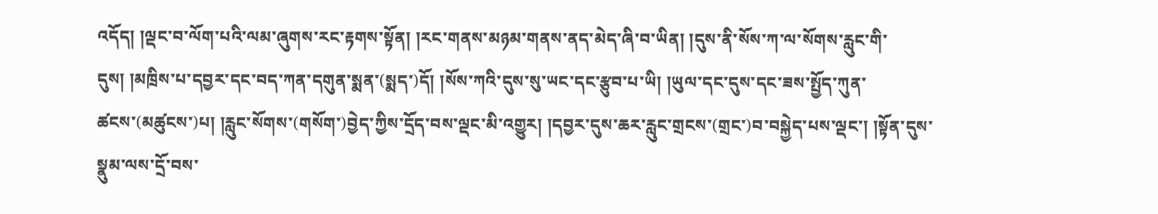འདོད། །ལྡང་བ་ལོག་པའི་ལམ་ཞུགས་རང་རྟགས་སྟོན། །རང་གནས་མཉམ་གནས་ནད་མེད་ཞི་བ་ཡིན། །དུས་ནི་སོས་ཀ་ལ་སོགས་རླུང་གི་དུས། །མཁྲིས་པ་དབྱར་དང་བད་ཀན་དགུན་སྨན་(སྨད་)དོ། །སོས་ཀའི་དུས་སུ་ཡང་དང་རྩུབ་པ་ཡི། །ཡུལ་དང་དུས་དང་ཟས་སྤྱོད་ཀུན་ཚངས་(མཚུངས་)པ། །རླུང་སོགས་(གསོག་)བྱེད་ཀྱིས་དྲོད་བས་ལྡང་མི་འགྱུར། །དབྱར་དུས་ཆར་རླུང་གྲངས་(གྲང་)བ་བསྐྱེད་པས་ལྡང་། །སྟོན་དུས་སྣུམ་ལས་དྲོ་བས་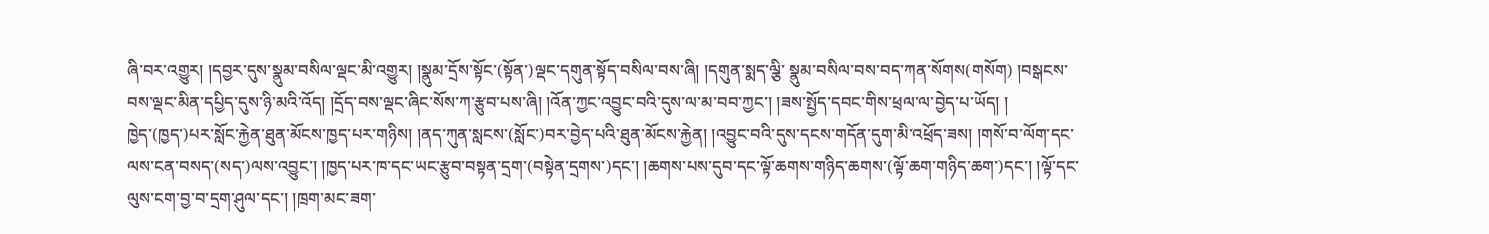ཞི་བར་འགྱུར། །དབྱར་དུས་སྣུམ་བསིལ་ལྡང་མི་འགྱུར། །སྣུམ་དྲོས་སྟོང་(སྟོན་)ལྡང་དགུན་སྟོད་བསིལ་བས་ཞི། །དགུན་སྨད་ལྕི་ སྣུམ་བསིལ་བས་བད་ཀན་སོགས(གསོག) །བསྒངས་བས་ལྡང་མིན་དཔྱིད་དུས་ཉི་མའི་འོད། །དྲོད་བས་ལྡང་ཞིང་སོས་ཀ་རྩུབ་པས་ཞི། །འོན་ཀྱང་འབྱུང་བའི་དུས་ལ་མ་བབ་ཀྱང་། །ཟས་སྤྱོད་དབང་གིས་ཕྲལ་ལ་བྱེད་པ་ཡོད། །
ཁྱེད་(ཁྱད་)པར་སློང་རྐྱེན་ཐུན་མོངས་ཁྱད་པར་གཉིས། །ནད་ཀུན་སླངས་(སློང་)བར་བྱེད་པའི་ཐུན་མོངས་རྐྱེན། །འབྱུང་བའི་དུས་དངས་གདོན་དུག་མི་འཕྲོད་ཟས། །གསོ་བ་ལོག་དང་ལས་ངན་བསད་(སད་)ལས་འབྱུང་། །ཁྱད་པར་ཁ་དང་ཡང་རྩུབ་བསྟན་དྲག་(བསྟེན་དྲགས་)དང་། །ཆགས་པས་དུབ་དང་ལྟོ་ཆགས་གཉིད་ཆགས་(ལྟོ་ཆག་གཉིད་ཆག་)དང་། །ལྟོ་དང་ལུས་ངག་བྱ་བ་དྲག་ཤུལ་དང་། །ཁྲག་མང་ཟག་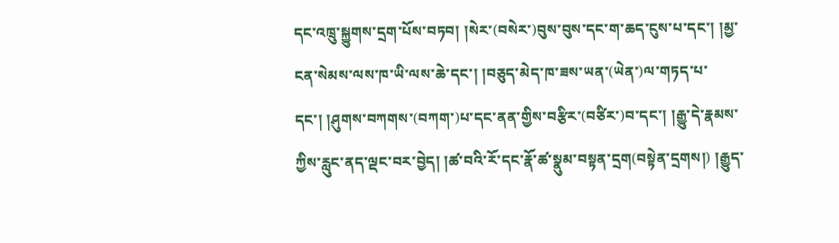དང་འཁྲུ་སྐྱུགས་དྲག་པོས་བཏབ། །སེར་(བསེར་)བུས་བུས་དང་ག་ཆད་ངུས་པ་དང་། །མྱ་ངན་སེམས་ལས་ཁ་ཡི་ལས་ཆེ་དང་། །བཅུད་མེད་ཁ་ཟས་ཡན་(ཡེན་)ལ་གཏད་པ་དང་། །ཤུགས་བཀགས་(བཀག་)པ་དང་ནན་གྱིས་བརྩིར་(བཙིར་)བ་དང་། །རྒྱུ་དེ་རྣམས་ཀྱིས་རླུང་ནད་ལྡང་བར་བྱེད། །ཚ་བའི་རོ་དང་རྣོ་ཚ་སྣུམ་བསྟན་དྲག(བསྟེན་དྲགས།) །རྒྱུད་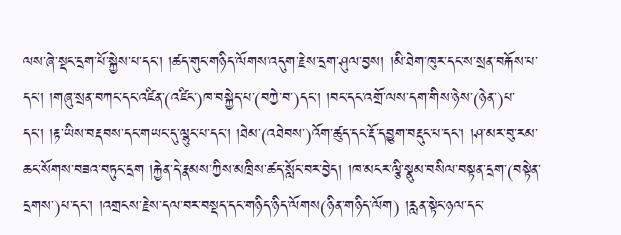ལས་ཞེ་སྡང་དྲག་པོ་སྐྱེས་པ་དང་། །ཚད་གུང་གཉིད་ལོགས་འདུག་རྗེས་དྲག་ཤུལ་བྱས། །མི་ཐེག་ཁུར་དང་ས་སྲན་བརྐོས་པ་དང་། །གཞུ་སྲན་བཀང་དང་འཛིན་(འཛིང་)ཁ་བསྐྱེད་པ་(བཀྱེ་བ་)དང་། །བང་དང་འགྲོ་ལས་དག་གིས་ཉེས་(ཉེན་)པ་དང་། །རྟ་ཡིས་བརྡབས་དང་གཡང་དུ་ལྷུང་པ་དང་། །ཐེམ་(འཐེབས་)འོག་ཚུད་དང་རྡོ་དབྱུག་བརྡུང་པ་དང་། །ཤ་མར་བུ་རམ་ཆང་སོགས་བཟའ་བཏུང་དྲག །རྐྱེན་དེ་རྣམས་ཀྱིས་མཁྲིས་ཚད་སློང་བར་བྱེད། །ཁ་མངར་ལྕི་སྣུམ་བསིལ་བསྟན་དྲག་(བསྟེན་དྲགས་)པ་དང་། །འགྲངས་རྗེས་དལ་བར་བསྡད་དང་གཉིད་ཉིད་ལོགས(ཉིན་གཉིད་ལོག) །རླན་སྟེང་ཉལ་དང་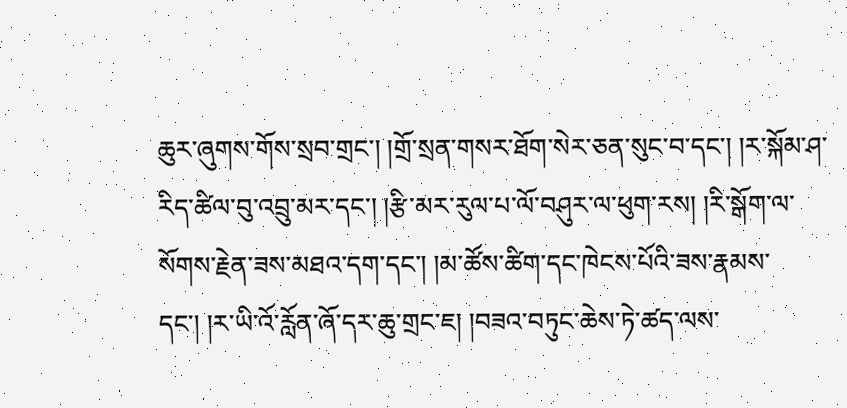ཆུར་ཞུགས་གོས་སྲབ་གྲང་། །གྲོ་སྲན་གསར་ཐོག་སེར་ཅན་སུང་བ་དང་། །ར་སྐོམ་ཤ་རིད་ཚིལ་བུ་འབྲུ་མར་དང་། །རྩི་མར་རུལ་པ་ལོ་བཤུར་ལ་ཕུག་རས། །རི་སྒོག་ལ་སོགས་རྗེན་ཟས་མཐའ་དག་དང་། །མ་ཚོས་ཚིག་དང་ཁེངས་པོའི་ཟས་རྣམས་དང་། །ར་ཡི་འོ་རློན་ཞོ་དར་ཆུ་གྲང་ཇ། །བཟའ་བཏུང་ཆེས་ཏེ་ཚད་ལས་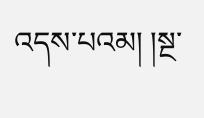འདས་པའམ། །སྔ་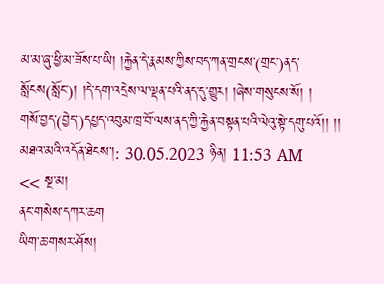མ་མ་ཞུ་ཕྱི་མ་ཟོས་པ་ཡི། །རྐྱེན་དེ་རྣམས་ཀྱིས་བད་ཀན་གྲངས་(གྲང་)ནད་སློངས(སློང་)། །དེ་དག་འདྲེས་ལ་ལྡན་པའི་ནད་དུ་གྱུར། །ཞེས་གསུངས་སོ། །
གསོ་བྱད་(བྱེད་)དཔྱད་འབུམ་ཁྲ་བོ་ལས་ནད་ཀྱི་རྐྱེན་བསྟན་པའི་ལེའུ་སྟེ་དགུ་པའོ།། །།
མཐའ་མའི་འདོན་ཐེངས་།: 30.05.2023 ཉིན། 11:53 AM
<< སྔ་མ།
ནང་གསེས་དཀར་ཆག
ཡིག་ཆ་གསར་ཤོས།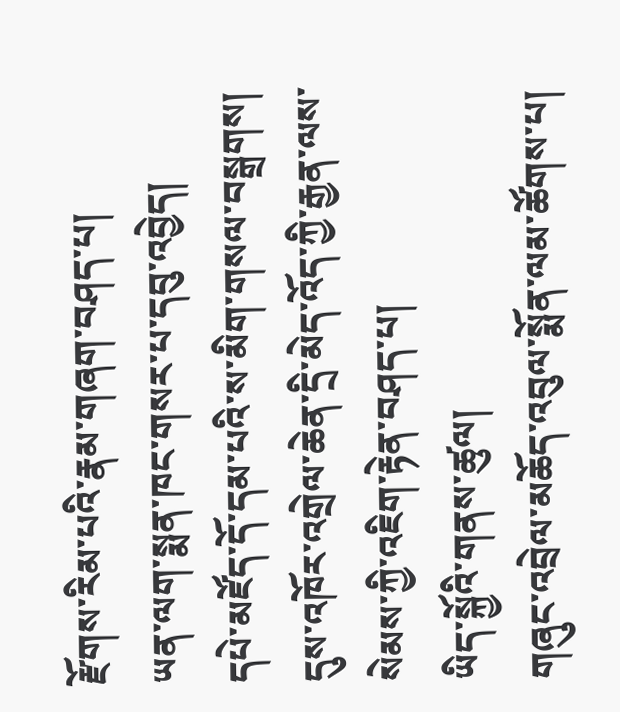རྫོགས་རིམ་པའི་རྣམ་གཞག་བཤད་པ།
ཡན་ལག་སྨན་ཁང་གསར་པ་དབུ་འབྱེད།
དཔེ་མཛོད་དོ་དམ་པའི་ས་མིག་གསལ་བསྒྲགས།
དུས་འཁོར་འགྲེལ་ཆེན་དྲི་མེད་འོད་ཀྱི་རྒྱན་ལས་སེམས་ཀྱི་འཇིག་རྟེན་བཤད་པ།
ཡིད་སྐྱོའི་གནས་ཚུལ།
གཞུང་འབྲེལ་མཆོད་འབུལ་སྨོན་ལམ་ཚོགས་པ།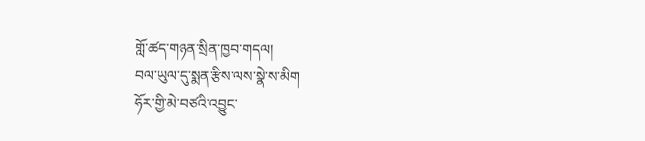གློ་ཚད་གཉན་སྲིན་ཁྱབ་གདལ།
བལ་ཡུལ་དུ་སྨན་རྩིས་ལས་སྣེ་ས་མིག
ཧོར་གྱི་མེ་བཙའི་འབྱུང་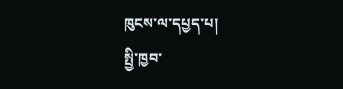ཁུངས་ལ་དཔྱད་པ།
སྤྱི་ཁྱབ་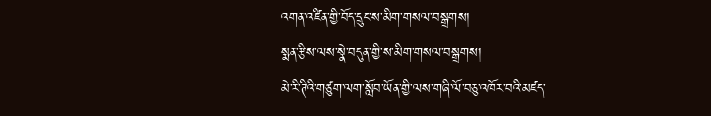འགན་འཛིན་གྱི་བོད་དྲུང་ས་མིག་གསལ་བསྒྲགས།
སྨན་རྩིས་ལས་སྣེ་བདུན་གྱི་ས་མིག་གསལ་བསྒྲགས།
མེ་རི་ཊིའི་གཙུག་ལག་སློབ་ཡོན་གྱི་ལས་གཞི་ལོ་བཅུ་འཁོར་བའི་མཛད་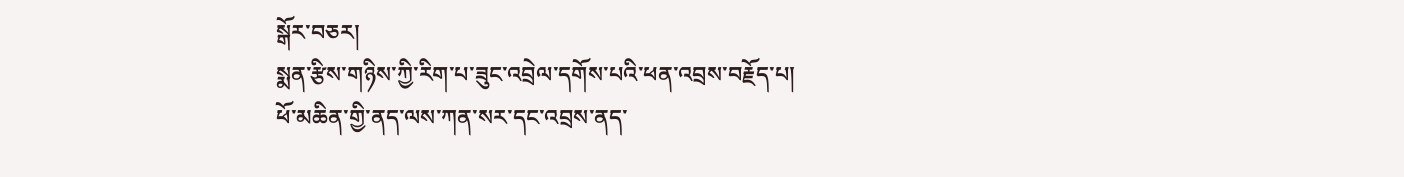སྒོར་བཅར།
སྨན་རྩིས་གཉིས་ཀྱི་རིག་པ་ཟུང་འབྲེལ་དགོས་པའི་ཕན་འབྲས་བརྗོད་པ།
ཕོ་མཆིན་གྱི་ནད་ལས་ཀན་སར་དང་འབྲས་ནད་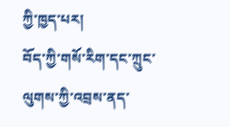ཀྱི་ཁྱད་པར།
བོད་ཀྱི་གསོ་རིག་དང་ཀྲུང་ལུགས་ཀྱི་འབྲས་ནད་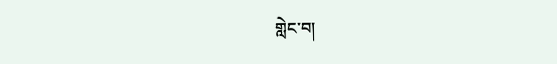གླེང་བ།